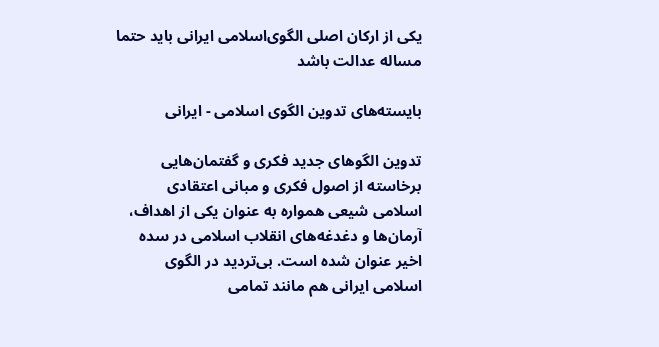یکى از ارکان اصلى الگوی‌اسلامی ایرانی ‌باید حتما‌ مساله عدالت باشد

بایسته‌های تدوین الگوی اسلامی - ایرانی

تدوین الگوهای جدید فکری و گفتمان‌هایی برخاسته از اصول فکری و مبانی اعتقادی اسلامی شیعی همواره به عنوان یکی از اهداف، آرمان‌ها و دغدغه‌های انقلاب اسلامی در سده اخیر عنوان شده است. بی‌تردید در الگوی اسلامی ایرانی هم مانند تمامی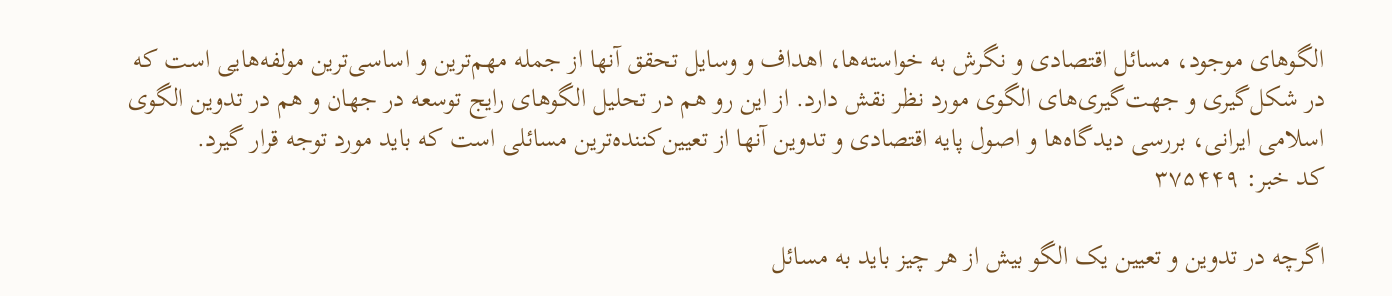الگوهای موجود، مسائل اقتصادی و نگرش به خواسته‌ها، اهداف و وسایل تحقق آنها از جمله مهم‌ترین و اساسی‌ترین مولفه‌هایی است که در شکل‌گیری و جهت‌گیری‌های الگوی مورد نظر نقش دارد. از این رو هم در تحلیل الگوهای رایج توسعه در جهان و هم در تدوین الگوی اسلامی ایرانی، بررسی دیدگاه‌ها و اصول پایه اقتصادی و تدوین آنها از تعیین‌کننده‌ترین مسائلی است که باید مورد توجه قرار گیرد.
کد خبر: ۳۷۵۴۴۹

اگرچه در تدوین و تعیین یک الگو بیش از هر چیز باید به مسائل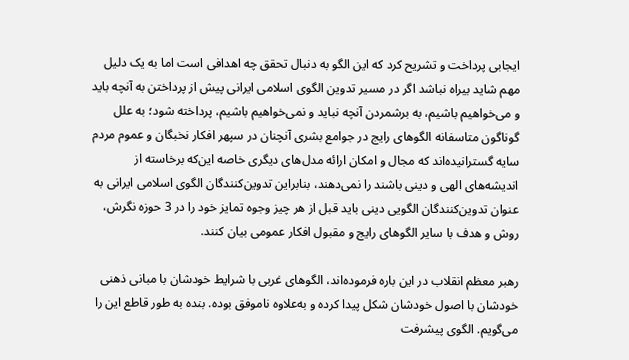ایجابی پرداخت و تشریح کرد که این الگو به دنبال تحقق چه اهدافی است اما به یک دلیل مهم شاید بیراه نباشد اگر در مسیر تدوین الگوی اسلامی ایرانی پیش از پرداختن به آنچه باید و می‌خواهیم باشیم، به برشمردن آنچه نباید و نمی‌خواهیم باشیم، پرداخته شود؛ به علل گوناگون متاسفانه الگو‌های رایج در جوامع بشری آنچنان در سپهر افکار نخبگان و عموم مردم سایه گسترانیده‌اند که مجال و امکان ارائه مدل‌های دیگری خاصه این‌که برخاسته از اندیشه‌های الهی و دینی باشند را نمی‌دهند، بنابراین تدوین‌کنندگان الگوی اسلامی ایرانی به عنوان تدوین‌کنندگان الگویی دینی باید قبل از هر چیز وجوه تمایز خود را در 3 حوزه نگرش، روش و هدف با سایر الگوهای رایج و مقبول افکار عمومی بیان کنند.

رهبر معظم انقلاب در این باره فرموده‌اند، الگوهای غربی با شرایط خودشان با مبانی ذهنی خودشان با اصول خودشان شکل پیدا کرده و به‌علاوه ناموفق بوده. بنده به طور قاطع این را می‌گویم. الگوی پیشرفت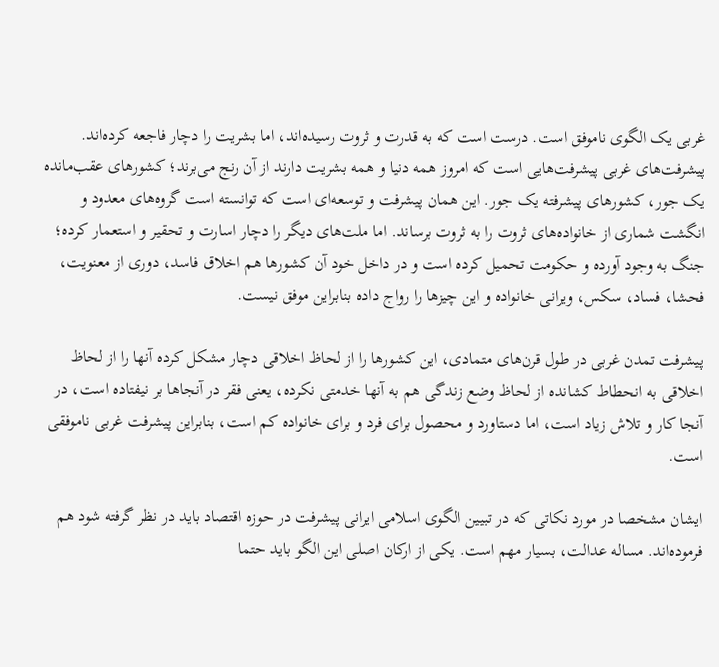غربی یک الگوی ناموفق است. درست است که به قدرت و ثروت رسیده‌اند، اما بشریت را دچار فاجعه کرده‌اند. پیشرفت‌های غربی پیشرفت‌هایی است که امروز همه دنیا و همه بشریت دارند از آن رنج می‌برند؛ کشورهای عقب‌مانده یک جور، کشورهای پیشرفته یک جور. این همان پیشرفت و توسعه‌ای است که توانسته است گروه‌های معدود و انگشت‌ شماری از خانواده‌های ثروت را به ثروت برساند. اما ملت‌های دیگر را دچار اسارت و تحقیر و استعمار کرده؛ جنگ به وجود آورده و حکومت تحمیل کرده است و در داخل خود آن کشورها هم اخلاق فاسد، دوری از معنویت، فحشا، فساد، سکس، ویرانی خانواده و این چیزها را رواج داده بنابراین موفق نیست.

پیشرفت تمدن غربی در طول قرن‌های متمادی، این کشورها را از لحاظ اخلاقی دچار مشکل کرده آنها را از لحاظ اخلاقی به انحطاط کشانده از لحاظ وضع زندگی هم به آنها خدمتی نکرده، یعنی فقر در آنجاها بر نیفتاده است، در آنجا کار و تلاش زیاد است، اما دستاورد و محصول برای فرد و برای خانواده کم است، بنابراین پیشرفت غربی ناموفقی است.

ایشان مشخصا در مورد نکاتی که در تبیین الگوی اسلامی ایرانی پیشرفت در حوزه اقتصاد باید در نظر گرفته شود هم فرموده‌اند. مساله‌ عدالت، بسیار مهم است. یکى از ارکان اصلى این الگو باید حتما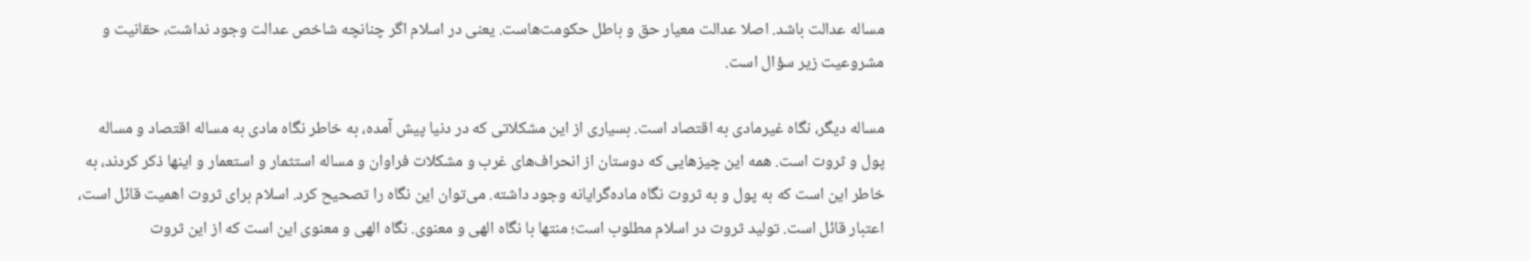مساله عدالت باشد. اصلا عدالت معیار حق و باطل حکومت‌هاست. یعنى در اسلام اگر چنانچه شاخص عدالت وجود نداشت، حقانیت و مشروعیت زیر سؤال است.

مساله‌ دیگر، نگاه غیرمادى به اقتصاد است. بسیارى از این مشکلاتى که در دنیا پیش آمده، به خاطر نگاه مادى به مساله‌ اقتصاد و مساله پول و ثروت است. همه‌ این چیزهایى که دوستان از انحراف‌هاى غرب و مشکلات فراوان و مساله‌ استثمار و استعمار و اینها ذکر کردند، به خاطر این است که به پول و به ثروت نگاه ماده‌گرایانه وجود داشته. می‌توان این نگاه را تصحیح کرد. اسلام براى ثروت اهمیت قائل است، اعتبار قائل است. تولید ثروت در اسلام مطلوب است؛ منتها با نگاه الهى و معنوى. نگاه الهى و معنوى این است که از این ثروت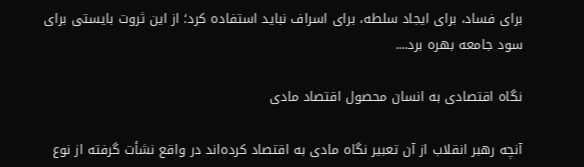براى فساد، براى ایجاد سلطه، براى اسراف نباید استفاده کرد؛ از این ثروت بایستى براى سود جامعه بهره برد....

نگاه اقتصادی به انسان محصول اقتصاد مادی

آنچه رهبر انقلاب از آن تعبیر نگاه مادی به اقتصاد کرده‌اند در واقع نشأت گرفته از نوع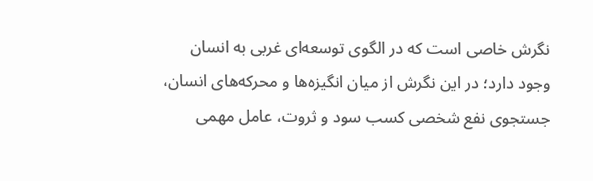نگرش خاصی است که در الگوی توسعه‌ای غربی به انسان وجود دارد؛ در این نگرش از میان انگیزه‌ها و محرکه‌های انسان، جستجوی نفع شخصی کسب سود و ثروت، عامل مهمی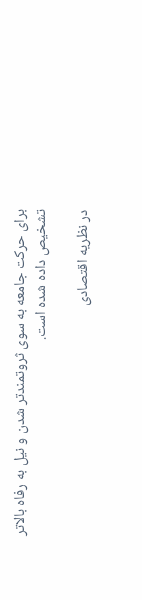برای حرکت جامعه به سوی ثروتمندتر شدن و نیل به رفاه بالاتر تشخیص داده شده است.

در نظریه اقتصادی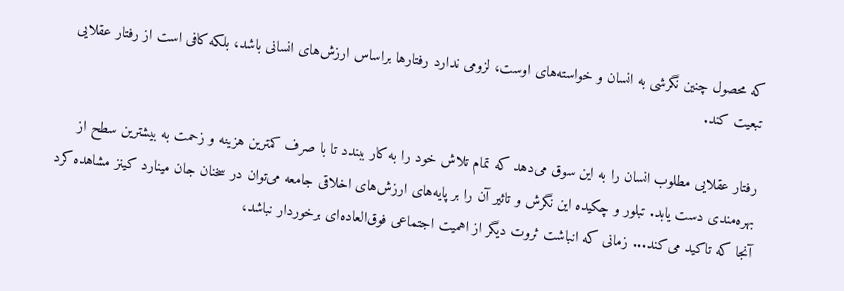که محصول چنین نگرشی به انسان و خواسته‌های اوست، لزومی ندارد رفتارها براساس ارزش‌های انسانی باشد، بلکه کافی است از رفتار عقلایی تبعیت کند.

رفتار عقلایی مطلوب انسان را به این سوق می‌دهد که تمام تلاش خود را به کار ببندد تا با صرف کمترین هزینه و زحمت به بیشترین سطح از بهره‌مندی دست یابد. تبلور و چکیده این نگرش و تاثیر آن را بر پایه‌های ارزش‌های اخلاقی جامعه می‌توان در سخنان جان مینارد کینز مشاهده کرد آنجا که تاکید می‌کند... زمانی که انباشت ثروت دیگر از اهمیت اجتماعی فوق‌العاده‌ای برخوردار نباشد،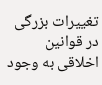تغییرات بزرگی در قوانین اخلاقی به وجود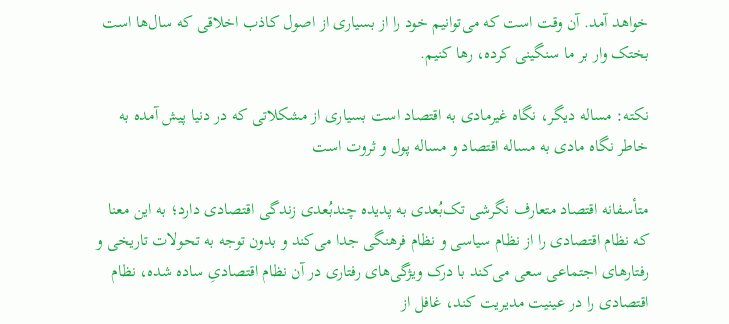خواهد آمد. آن وقت است که می‌توانیم خود را از بسیاری از اصول کاذب اخلاقی که سال‌ها است بختک وار بر ما سنگینی کرده، رها کنیم.

نکته: مساله‌ دیگر، نگاه غیرمادى به اقتصاد است بسیارى از مشکلاتى که در دنیا پیش آمده به خاطر نگاه مادى به مساله‌ اقتصاد و مساله پول و ثروت است

متأسفانه اقتصاد متعارف نگرشی تک‌بُعدی به پدیده چندبُعدی زندگی اقتصادی دارد؛ به این معنا که نظام اقتصادی را از نظام سیاسی و نظام فرهنگی جدا می‌کند و بدون توجه به تحولات تاریخی و رفتارهای اجتماعی سعی می‌کند با درک ویژگی‌های رفتاری در آن نظام اقتصادیِ ساده شده، نظام اقتصادی را در عینیت مدیریت کند، غافل از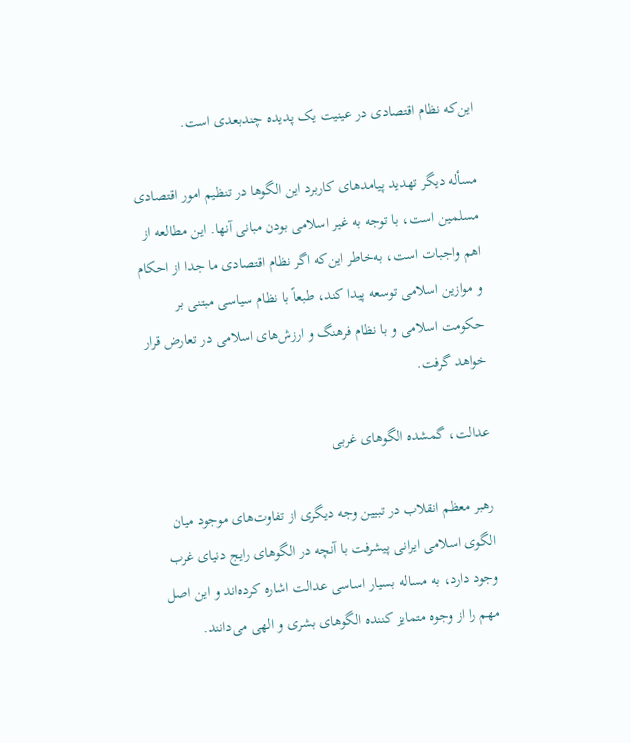این‌که نظام اقتصادی در عینیت یک پدیده چندبعدی است.

مسأله دیگر تهدید پیامدهای کاربرد این الگوها در تنظیم امور اقتصادی مسلمین است، با توجه به غیر اسلامی بودن مبانی آنها. این مطالعه از اهم واجبات است، به‌خاطر این‌که اگر نظام اقتصادی ما جدا از احکام و موازین اسلامی توسعه پیدا کند، طبعاً با نظام سیاسی مبتنی بر حکومت اسلامی و با نظام فرهنگ و ارزش‌های اسلامی در تعارض قرار خواهد گرفت.

عدالت، گمشده الگوهای غربی

رهبر معظم انقلاب در تبیین وجه دیگری از تفاوت‌های موجود میان الگوی اسلامی ایرانی پیشرفت با آنچه در الگوهای رایج دنیای غرب وجود دارد، به مساله بسیار اساسی عدالت اشاره کرده‌اند و این اصل مهم را از وجوه متمایز کننده الگوهای بشری و الهی می‌دانند.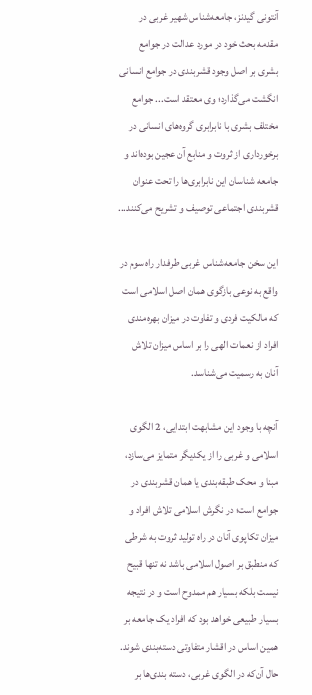آنتونی گیدنز، جامعه‌شناس شهیر غربی در مقدمه بحث خود در مورد عدالت در جوامع بشری بر اصل وجود قشربندی در جوامع انسانی انگشت می‌گذارد؛ وی معتقد است... جوامع مختلف بشری با نابرابری گروه‌های انسانی در برخورداری از ثروت و منابع آن عجین بوده‌اند و جامعه شناسان این نابرابری‌ها را تحت عنوان قشربندی اجتماعی توصیف و تشریح می‌کنند...

این سخن جامعه‌شناس غربی طرفدار راه سوم در واقع به نوعی بازگوی همان اصل اسلامی است که مالکیت فردی و تفاوت در میزان بهره‌مندی افراد از نعمات الهی را بر اساس میزان تلاش آنان به رسمیت می‌شناسد.

آنچه با وجود این مشابهت ابتدایی، 2 الگوی اسلامی و غربی را از یکدیگر متمایز می‌سازد، مبنا و محک طبقه‌بندی یا همان قشربندی در جوامع است؛ در نگرش اسلامی تلاش افراد و میزان تکاپوی آنان در راه تولید ثروت به شرطی که منطبق بر اصول اسلامی باشد نه تنها قبیح نیست بلکه بسیار هم ممدوح است و در نتیجه بسیار طبیعی خواهد بود که افراد یک جامعه بر همین اساس در اقشار متفاوتی دسته‌بندی شوند. حال آن‌که در الگوی غربی، دسته بندی‌ها بر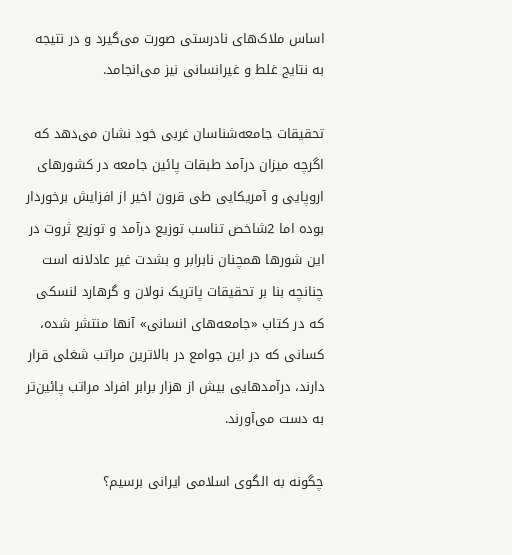اساس ملاک‌های نادرستی صورت می‌گیرد و در نتیجه به نتایج غلط و غیرانسانی نیز می‌انجامد.

تحقیقات جامعه‌شناسان غربی خود نشان می‌دهد که اگرچه میزان درآمد طبقات پائین جامعه در کشورهای اروپایی و آمریکایی طی قرون اخیر از افزایش برخوردار بوده اما 2شاخص تناسب توزیع درآمد و توزیع ثروت در این شورها همچنان نابرابر و بشدت غیر عادلانه است چنانچه بنا بر تحقیقات پاتریک نولان و گرهارد لنسکی که در کتاب «جامعه‌های انسانی» آنها منتشر شده، کسانی که در این جوامع در بالاترین مراتب شغلی قرار دارند، درآمدهایی بیش از هزار برابر افراد مراتب پائین‌تر به دست می‌آورند.

چگونه به الگوی اسلامی ایرانی برسیم؟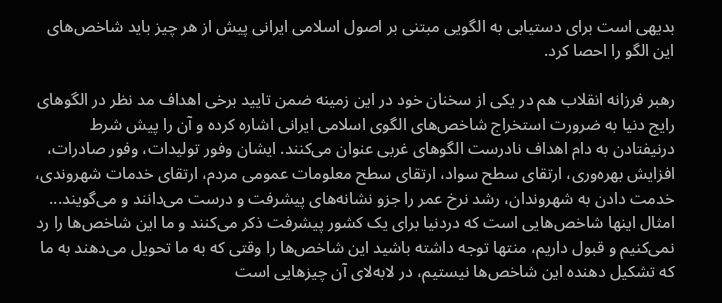بدیهی است برای دستیابی به الگویی مبتنی بر اصول اسلامی ایرانی پیش از هر چیز باید شاخص‌های این الگو را احصا کرد.

رهبر فرزانه انقلاب هم در یکی از سخنان خود در این زمینه ضمن تایید برخی اهداف مد نظر در الگوهای رایج دنیا به ضرورت استخراج شاخص‌های الگوی اسلامی ایرانی اشاره کرده و آن را پیش شرط درنیفتادن به دام اهداف نادرست الگوهای غربی عنوان می‌کنند. ایشان وفور تولیدات، وفور صادرات، افزایش بهره‌وری، ارتقای ‌سطح سواد، ارتقای سطح معلومات عمومی مردم، ارتقای خدمات شهروندی، خدمت دادن به شهروندان، رشد نرخ عمر را جزو نشانه‌های پیشرفت و درست می‌دانند و می‌گویند... امثال اینها شاخص‌هایی است که دردنیا برای یک کشور پیشرفت ذکر می‌کنند و ما این شاخص‌ها را رد نمی‌کنیم و قبول داریم، منتها توجه داشته باشید این شاخص‌ها را وقتی که به ما تحویل می‌دهند به ما که تشکیل دهنده این شاخص‌ها نیستیم، در لابه‌لای آن چیزهایی است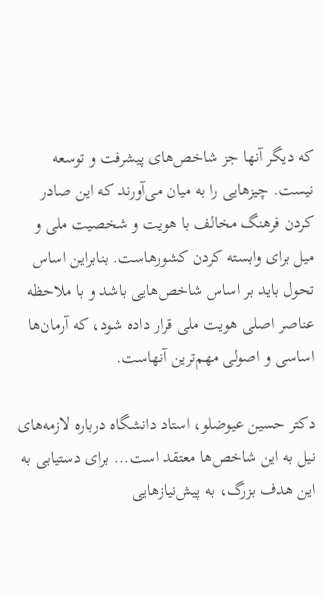که دیگر آنها جز شاخص‌های پیشرفت و توسعه نیست. چیزهایی را به میان می‌آورند که این صادر کردن فرهنگ مخالف با هویت و شخصیت ملی و میل برای وابسته کردن کشورهاست. بنابراین اساس تحول باید بر اساس شاخص‌هایی باشد و با ملاحظه عناصر اصلی هویت ملی قرار داده شود، که آرمان‌ها اساسی و اصولی مهم‌ترین آنهاست.

دکتر حسین عیوضلو، استاد دانشگاه درباره لازمه‌های نیل به این شاخص‌ها معتقد است... برای دستیابی به این هدف بزرگ، به پیش‌نیازهایی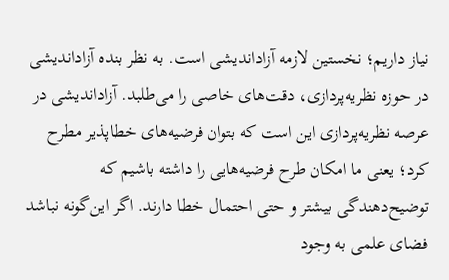نیاز داریم؛ نخستین لازمه آزاداندیشی است. به نظر بنده آزاداندیشی در حوزه نظریه‌پردازی، دقت‌های خاصی را می‌طلبد. آزاداندیشی در عرصه نظریه‌پردازی این است که بتوان فرضیه‌های خطاپذیر مطرح کرد؛ یعنی ما امکان طرح فرضیه‌هایی را داشته باشیم که توضیح‌دهندگی بیشتر و حتی احتمال خطا دارند. اگر این‌گونه نباشد فضای علمی به وجود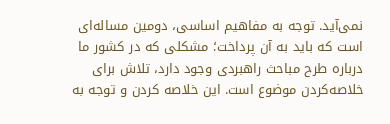نمی‌آید. توجه به مفاهیم اساسی، دومین مساله‌ای است که باید به آن پرداخت؛ مشکلی که در کشور ما درباره طرح مباحث راهبردی وجود دارد، تلاش برای خلاصه‌کردن موضوع است. این خلاصه کردن و توجه به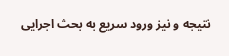نتیجه و نیز ورود سریع به بحث اجرایی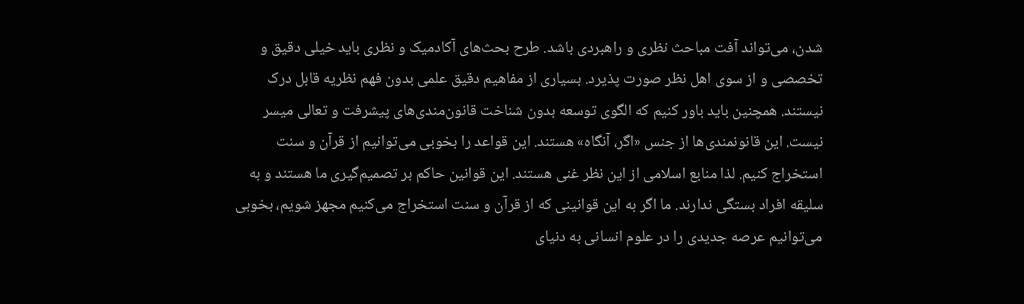شدن، می‌تواند آفت مباحث نظری و راهبردی باشد. طرح بحث‌های آکادمیک و نظری باید خیلی دقیق و تخصصی و از سوی اهل نظر صورت پذیرد. بسیاری از مفاهیم دقیق علمی بدون فهم نظریه قابل درک نیستند. همچنین باید باور کنیم که الگوی توسعه بدون شناخت قانون‌مندی‌های پیشرفت و تعالی میسر نیست. این قانونمندی‌ها از جنس «اگر، آنگاه» هستند. این قواعد را بخوبی می‌توانیم از قرآن و سنت استخراج کنیم. لذا منابع اسلامی از این نظر غنی هستند. این قوانین حاکم بر تصمیم‌گیری ما هستند و به سلیقه افراد بستگی ندارند. ما اگر به این قوانینی که از قرآن و سنت استخراج می‌کنیم مجهز شویم، بخوبی‌ می‌توانیم عرصه جدیدی را در علوم انسانی به دنیای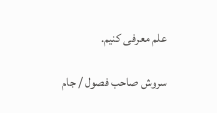علم معرفی کنیم.

سروش صاحب فصول / جام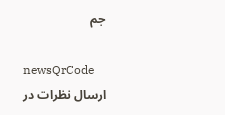جم

newsQrCode
ارسال نظرات در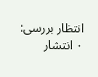انتظار بررسی: ۰ انتشار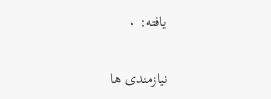یافته: ۰

نیازمندی ها